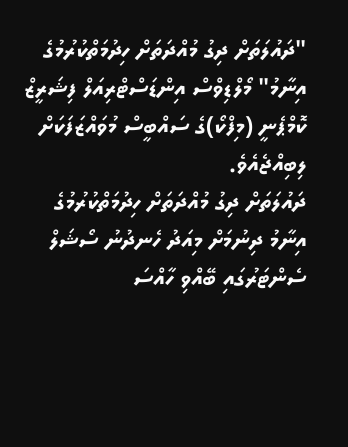"ދައުލަތަށް ދިގު މުއްދަތަށް ހިދުމަތްކުރުމުގެ އިނާމު" މޯލްޑިވްސް އިންޑަސްޓްރިއަލް ފިޝަރީޒް ކޮމްޕެނީ (މިފްކޯ)ގެ ސައްބީސް މުވައްޒަފަކަށް ލިބިއްޖެއެވެ.
ދައުލަތަށް ދިގު މުއްދަތަށް ހިދުމަތްކުރުމުގެ އިނާމު ދިނުމަށް މިއަދު ހެނދުނު ސޯޝަލް ސެންޓަރުގައި ބޭއްވި ހާއްސަ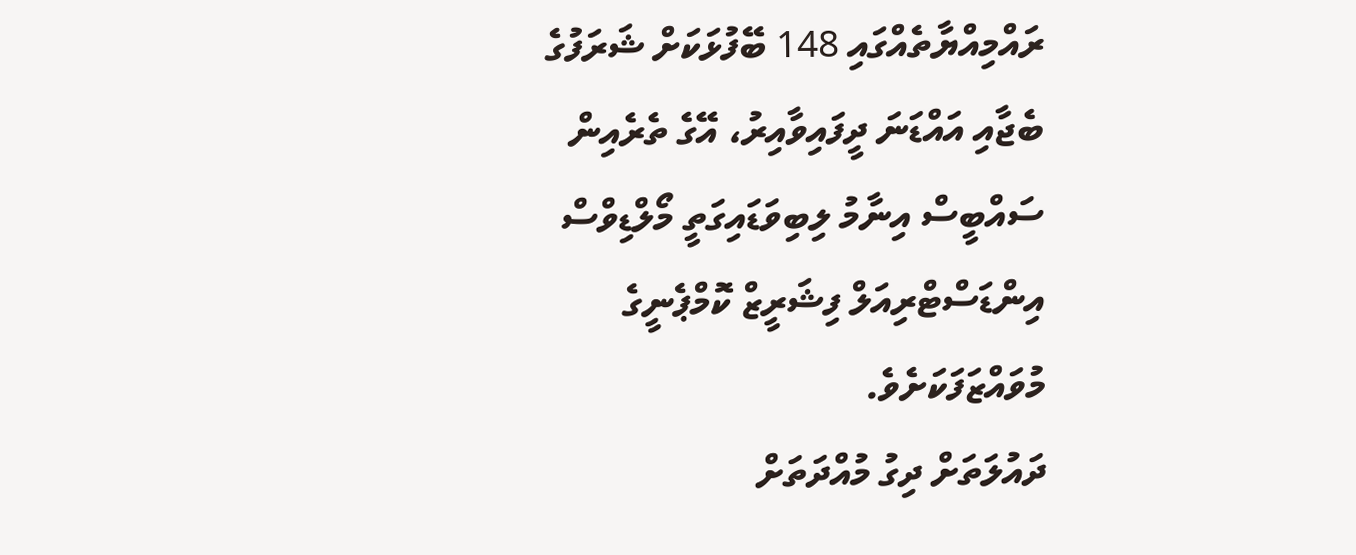ރައްމިއްޔާތެއްގައި 148 ބޭފުޅަކަށް ޝަރަފުގެ ބެޖާއި އައްޑަނަ ދީފައިވާއިރު، އޭގެ ތެރެއިން ސައްބީސް އިނާމު ލިބިވަޑައިގަތީ މޯލްޑިވްސް އިންޑަސްޓްރިއަލް ފިޝަރީޒް ކޮމްޕެނީގެ މުވައްޒަފަކަށެވެ.
ދައުލަތަށް ދިގު މުއްދަތަށް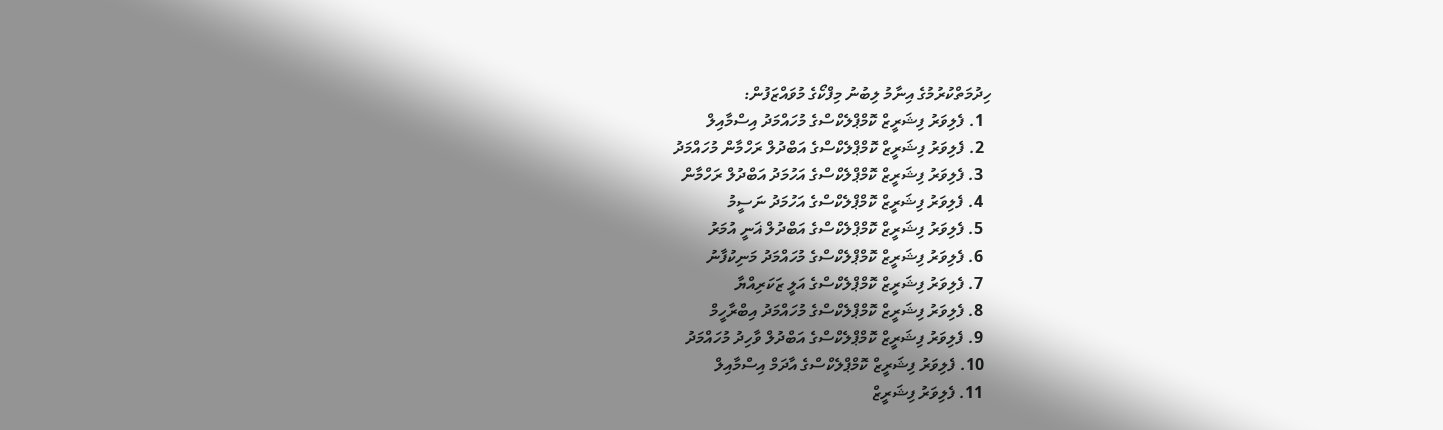ހިދުމަތްކުރުމުގެ އިނާމު ލިބުނު މިފްކޯގެ މުވައްޒަފުން:
  1. ފެލިވަރު ފިޝަރީޒް ކޮމްޕްލެކްސްގެ މުހައްމަދު އިސްމާއިލް
  2. ފެލިވަރު ފިޝަރީޒް ކޮމްޕްލެކްސްގެ އަބްދުލް ރަހްމާން މުހައްމަދު
  3. ފެލިވަރު ފިޝަރީޒް ކޮމްޕްލެކްސްގެ އަހުމަދު އަބްދުލް ރަހްމާން
  4. ފެލިވަރު ފިޝަރީޒް ކޮމްޕްލެކްސްގެ އަހުމަދު ނަސީމު
  5. ފެލިވަރު ފިޝަރީޒް ކޮމްޕްލެކްސްގެ އަބްދުލް ޣަނީ އުމަރު
  6. ފެލިވަރު ފިޝަރީޒް ކޮމްޕްލެކްސްގެ މުހައްމަދު މަނިކުފާނު
  7. ފެލިވަރު ފިޝަރީޒް ކޮމްޕްލެކްސްގެ އަލީ ޒަކަރިއްޔާ
  8. ފެލިވަރު ފިޝަރީޒް ކޮމްޕްލެކްސްގެ މުހައްމަދު އިބްރާހީމް
  9. ފެލިވަރު ފިޝަރީޒް ކޮމްޕްލެކްސްގެ އަބްދުލް ވާހިދު މުހައްމަދު
  10. ފެލިވަރު ފިޝަރީޒް ކޮމްޕްލެކްސްގެ އާދަމް އިސްމާއިލް
  11. ފެލިވަރު ފިޝަރީޒް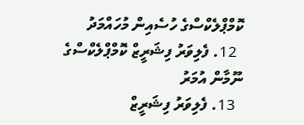ކޮމްޕްލެކްސްގެ ހުސެއިން މުހައްމަދު
  12. ފެލިވަރު ފިޝަރީޒް ކޮމްޕްލެކްސްގެ ނޫމާން އުމަރު
  13. ފެލިވަރު ފިޝަރީޒް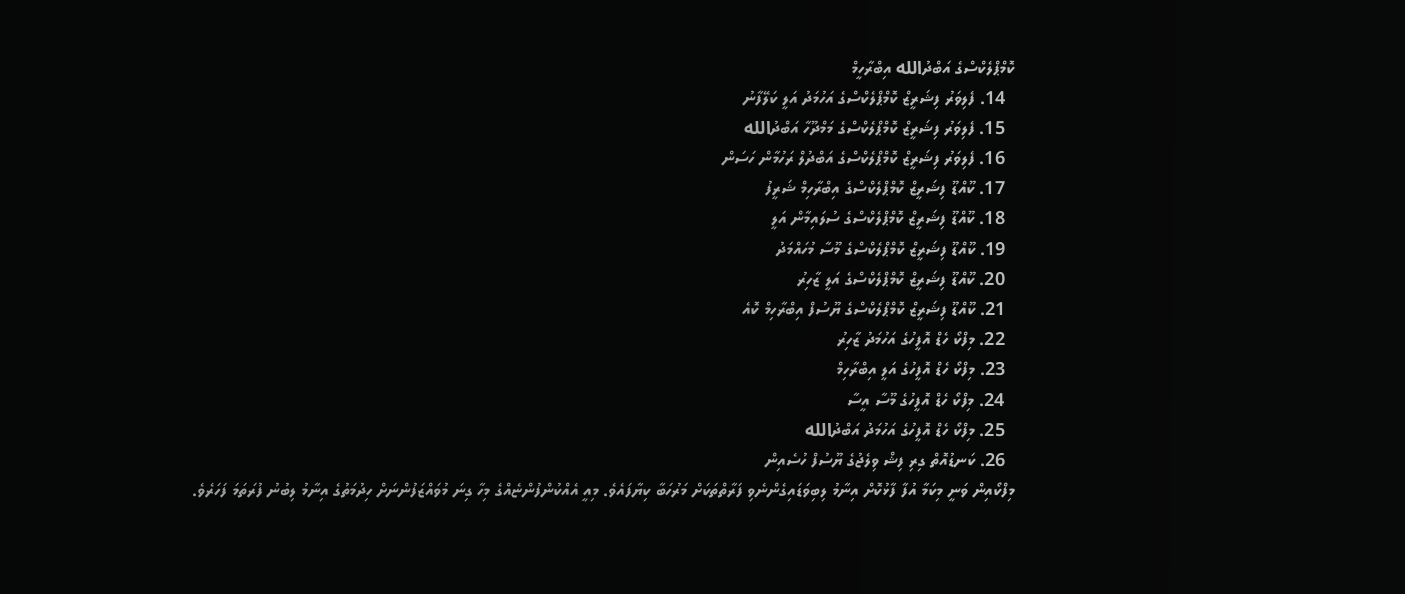ކޮމްޕްލެކްސްގެ އަބްދުالله އިބްރާހީމް
  14. ފެލިވަރު ފިޝަރީޒް ކޮމްޕްލެކްސްގެ އަހުމަދު އަލީ ކަލޭފާނު
  15. ފެލިވަރު ފިޝަރީޒް ކޮމްޕްލެކްސްގެ މަމްދޫހާ އަބްދުالله
  16. ފެލިވަރު ފިޝަރީޒް ކޮމްޕްލެކްސްގެ އަބްދުލް ރަހުމާން ހަސަން
  17. ކޫއްޑޫ ފިޝަރީޒް ކޮމްޕްލެކްސްގެ އިބްރާހިމް ޝަރީފު
  18. ކޫއްޑޫ ފިޝަރީޒް ކޮމްޕްލެކްސްގެ ސުލައިމާން އަލީ
  19. ކޫއްޑޫ ފިޝަރީޒް ކޮމްޕްލެކްސްގެ މޫސާ މުހައްމަދު
  20. ކޫއްޑޫ ފިޝަރީޒް ކޮމްޕްލެކްސްގެ އަލީ ޒާހިރު
  21. ކޫއްޑޫ ފިޝަރީޒް ކޮމްޕްލެކްސްގެ ޔޫސުފް އިބްރާހިމް ކޮއެ
  22. މިފްކޯ ހެޑް އޮފީހުގެ އަހުމަދު ޒާހިރު
  23. މިފްކޯ ހެޑް އޮފީހުގެ އަލީ އިބްރާހިމް
  24. މިފްކޯ ހެޑް އޮފީހުގެ މޫސާ އީސާ
  25. މިފްކޯ ހެޑް އޮފީހުގެ އަހުމަދު އަބްދުالله
  26. ކަނޑުއޮތް ގިރި ފިޝް ވިލެޖުގެ ޔޫސުފް ހުސެއިން
މިފްކޯއިން ވަނީ މިކަމާ އުފާ ފާޅުކޮށް އިނާމު ލިބިވަޑައިގެންނެވި ފަރާތްތަކަށް މަރުހަބާ ކިޔާފައެވެ. މިއީ އެއްކުންފުންޏެއްގެ މިހާ ގިނަ މުވައްޒަފުންނަށް ހިދުމަތުގެ އިނާމު ލިބުނު ފުރަތަމަ ފަހަރެވެ.